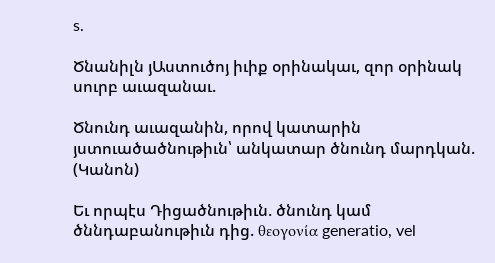s.

Ծնանիլն յԱստուծոյ իւիք օրինակաւ, զոր օրինակ սուրբ աւազանաւ.

Ծնունդ աւազանին, որով կատարին յստուածածնութիւն՝ անկատար ծնունդ մարդկան. (Կանոն)

Եւ որպէս Դիցածնութիւն. ծնունդ կամ ծննդաբանութիւն դից. θεογονία generatio, vel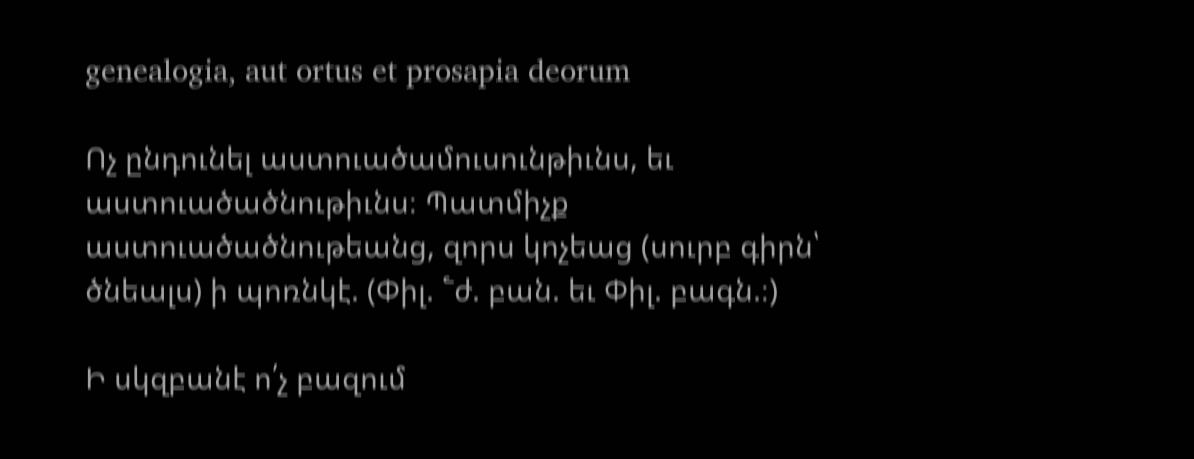genealogia, aut ortus et prosapia deorum

Ոչ ընդունել աստուածամուսունթիւնս, եւ աստուածածնութիւնս։ Պատմիչք աստուածածնութեանց, զորս կոչեաց (սուրբ գիրն՝ ծնեալս) ի պոռնկէ. (Փիլ. ՟ժ. բան. եւ Փիլ. բագն.։)

Ի սկզբանէ ո՛չ բազում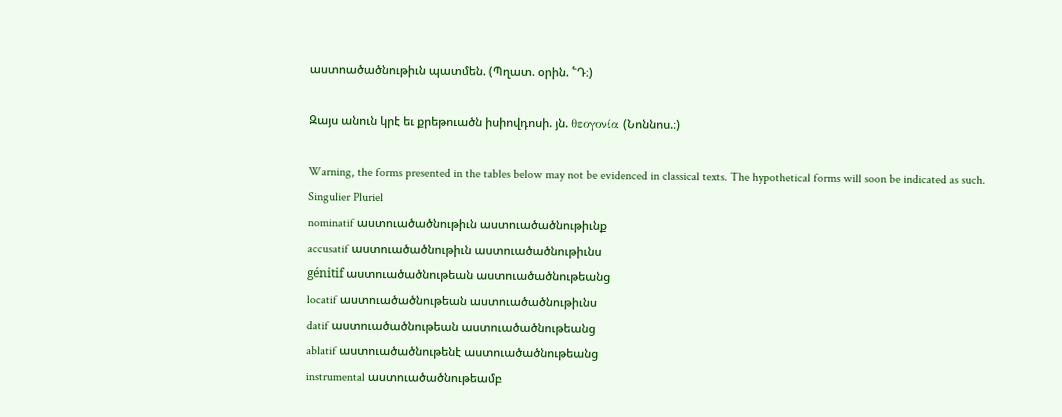աստոածածնութիւն պատմեն. (Պղատ. օրին. ՟Դ։)

Զայս անուն կրէ եւ քրեթուածն իսիովդոսի. յն. θεογονία (Նոննոս.։)

Warning, the forms presented in the tables below may not be evidenced in classical texts. The hypothetical forms will soon be indicated as such.
Singulier Pluriel
nominatif աստուածածնութիւն աստուածածնութիւնք
accusatif աստուածածնութիւն աստուածածնութիւնս
génitif աստուածածնութեան աստուածածնութեանց
locatif աստուածածնութեան աստուածածնութիւնս
datif աստուածածնութեան աստուածածնութեանց
ablatif աստուածածնութենէ աստուածածնութեանց
instrumental աստուածածնութեամբ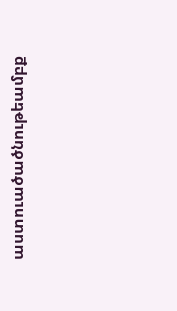աստուածածնութեամբք